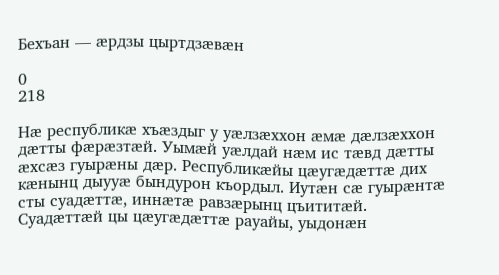Бехъан — ӕрдзы цыртдзӕвӕн

0
218

Нӕ республикӕ хъӕздыг у уӕлзӕххон ӕмӕ дӕлзӕххон дӕтты фӕрӕзтӕй. Уымӕй уӕлдай нӕм ис тӕвд дӕтты ӕхсӕз гуырӕны дӕр. Республикӕйы цӕугӕдӕттӕ дих кӕнынц дыууӕ бындурон къордыл. Иутӕн сӕ гуырӕнтӕ сты суадӕттӕ, иннӕтӕ равзӕрынц цъититӕй. Суадӕттӕй цы цӕугӕдӕттӕ рауайы, уыдонӕн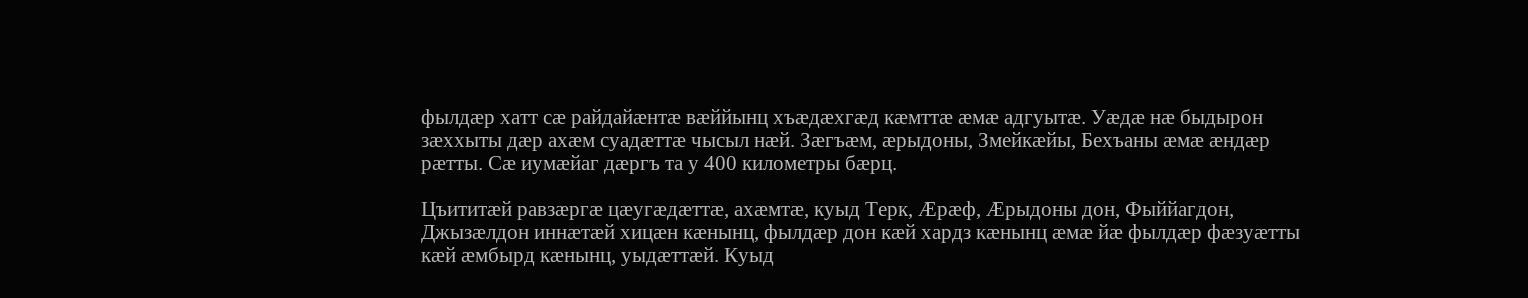фылдӕр хатт сӕ райдайӕнтӕ вӕййынц хъӕдӕхгӕд кӕмттӕ ӕмӕ адгуытӕ. Уӕдӕ нӕ быдырон зӕххыты дӕр ахӕм суадӕттӕ чысыл нӕй. Зӕгъӕм, ӕрыдоны, Змейкӕйы, Бехъаны ӕмӕ ӕндӕр рӕтты. Сӕ иумӕйаг дӕргъ та у 400 километры бӕрц.

Цъититӕй равзӕргӕ цӕугӕдӕттӕ, ахӕмтӕ, куыд Терк, Ӕрӕф, Ӕрыдоны дон, Фыййагдон, Джызӕлдон иннӕтӕй хицӕн кӕнынц, фылдӕр дон кӕй хардз кӕнынц ӕмӕ йӕ фылдӕр фӕзуӕтты кӕй ӕмбырд кӕнынц, уыдӕттӕй. Куыд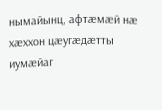нымайынц, афтӕмӕй нӕ хӕххон цӕугӕдӕтты иумӕйаг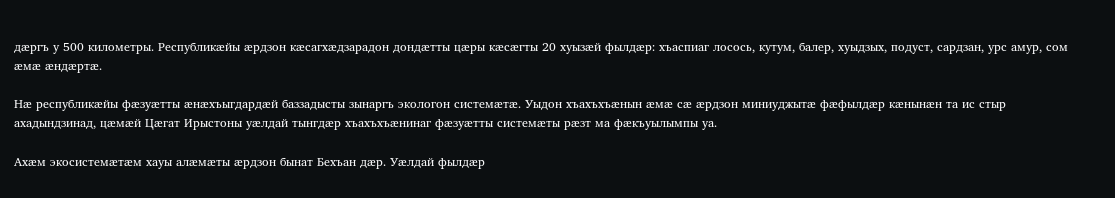дӕргъ у 500 километры. Республикӕйы ӕрдзон кӕсагхӕдзарадон дондӕтты цӕры кӕсӕгты 20 хуызӕй фылдӕр: хъаспиаг лосось, кутум, балер, хуыдзых, подуст, сардзан, урс амур, сом ӕмӕ ӕндӕртӕ.

Нӕ республикӕйы фӕзуӕтты ӕнӕхъыгдардӕй баззадысты зынаргъ экологон системӕтӕ. Уыдон хъахъхъӕнын ӕмӕ сӕ ӕрдзон миниуджытӕ фӕфылдӕр кӕнынӕн та ис стыр ахадындзинад, цӕмӕй Цӕгат Ирыстоны уӕлдай тынгдӕр хъахъхъӕнинаг фӕзуӕтты системӕты рӕзт ма фӕкъуылымпы уа.

Ахӕм экосистемӕтӕм хауы алӕмӕты ӕрдзон бынат Бехъан дӕр. Уӕлдай фылдӕр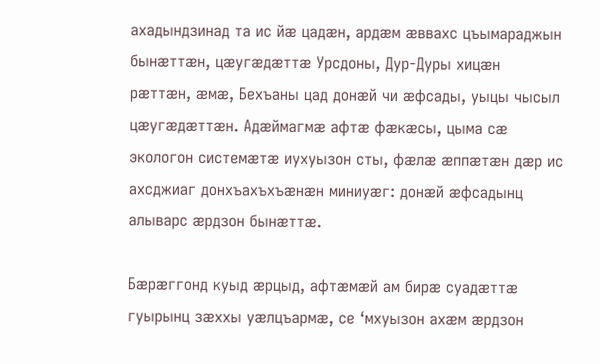ахадындзинад та ис йӕ цадӕн, ардӕм ӕввахс цъымараджын бынӕттӕн, цӕугӕдӕттӕ Урсдоны, Дур-Дуры хицӕн рӕттӕн, ӕмӕ, Бехъаны цад донӕй чи ӕфсады, уыцы чысыл цӕугӕдӕттӕн. Адӕймагмӕ афтӕ фӕкӕсы, цыма сӕ экологон системӕтӕ иухуызон сты, фӕлӕ ӕппӕтӕн дӕр ис ахсджиаг донхъахъхъӕнӕн миниуӕг: донӕй ӕфсадынц алыварс ӕрдзон бынӕттӕ.

Бӕрӕггонд куыд ӕрцыд, афтӕмӕй ам бирӕ суадӕттӕ гуырынц зӕххы уӕлцъармӕ, се ‘мхуызон ахӕм ӕрдзон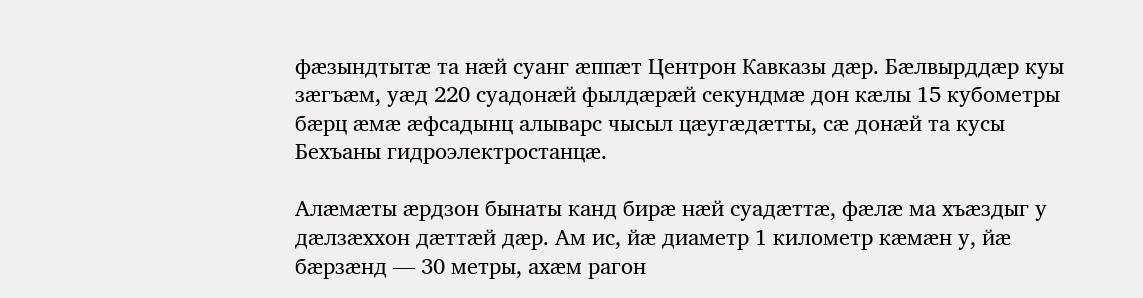фӕзындтытӕ та нӕй суанг ӕппӕт Центрон Кавказы дӕр. Бӕлвырддӕр куы зӕгъӕм, уӕд 220 суадонӕй фылдӕрӕй секундмӕ дон кӕлы 15 кубометры бӕрц ӕмӕ ӕфсадынц алыварс чысыл цӕугӕдӕтты, сӕ донӕй та кусы Бехъаны гидроэлектростанцӕ.

Алӕмӕты ӕрдзон бынаты канд бирӕ нӕй суадӕттӕ, фӕлӕ ма хъӕздыг у дӕлзӕххон дӕттӕй дӕр. Ам ис, йӕ диаметр 1 километр кӕмӕн у, йӕ бӕрзӕнд — 30 метры, ахӕм рагон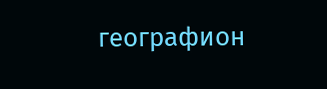географион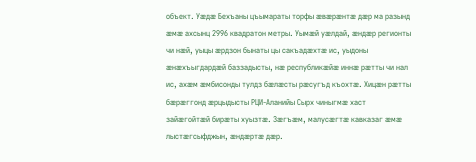объект. Уӕдӕ Бехъаны цъымараты торфы ӕвӕрӕнтӕ дӕр ма разынд ӕмӕ ахсынц 2996 квадратон метры. Уымӕй уӕлдай, ӕндӕр регионты чи нӕй, уыцы ӕрдзон бынаты цы сакъадӕхтӕ ис, уыдоны ӕнӕхъыгдардӕй баззадысты, нӕ республикӕйӕ иннӕ рӕтты чи нал ис, ахӕм ӕмбисонды тулдз бӕлӕсты рӕсугъд къохтӕ. Хицӕн рӕтты бӕрӕггонд ӕрцыдысты РЦИ-Аланийы Сырх чиныгмӕ хаст зайӕгойтӕй бирӕты хуызтӕ. Зӕгъӕм, малусӕгтӕ кавказаг ӕмӕ лыстӕгсыфджын, ӕндӕртӕ дӕр.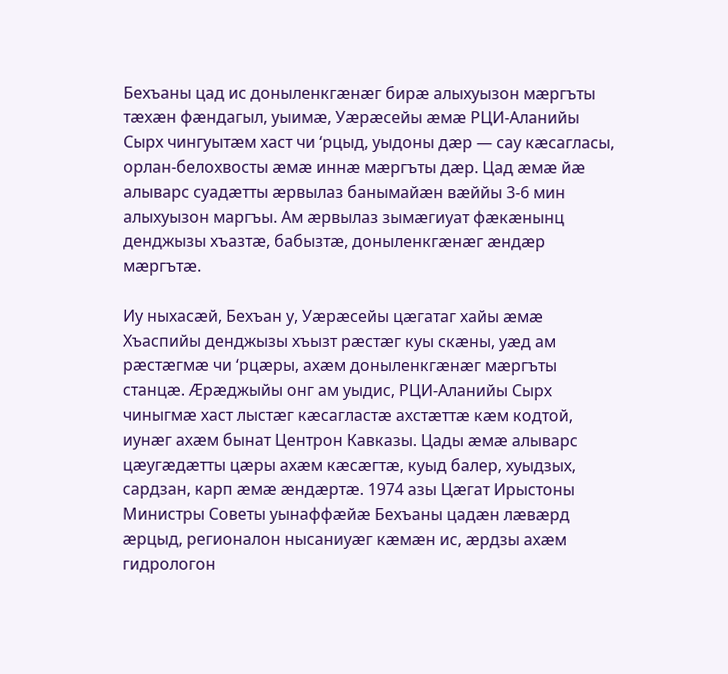Бехъаны цад ис доныленкгӕнӕг бирӕ алыхуызон мӕргъты тӕхӕн фӕндагыл, уыимӕ, Уӕрӕсейы ӕмӕ РЦИ-Аланийы Сырх чингуытӕм хаст чи ‘рцыд, уыдоны дӕр — сау кӕсагласы, орлан-белохвосты ӕмӕ иннӕ мӕргъты дӕр. Цад ӕмӕ йӕ алыварс суадӕтты ӕрвылаз банымайӕн вӕййы 3-6 мин алыхуызон маргъы. Ам ӕрвылаз зымӕгиуат фӕкӕнынц денджызы хъазтӕ, бабызтӕ, доныленкгӕнӕг ӕндӕр мӕргътӕ.

Иу ныхасӕй, Бехъан у, Уӕрӕсейы цӕгатаг хайы ӕмӕ Хъаспийы денджызы хъызт рӕстӕг куы скӕны, уӕд ам рӕстӕгмӕ чи ‘рцӕры, ахӕм доныленкгӕнӕг мӕргъты станцӕ. Ӕрӕджыйы онг ам уыдис, РЦИ-Аланийы Сырх чиныгмӕ хаст лыстӕг кӕсагластӕ ахстӕттӕ кӕм кодтой, иунӕг ахӕм бынат Центрон Кавказы. Цады ӕмӕ алыварс цӕугӕдӕтты цӕры ахӕм кӕсӕгтӕ, куыд балер, хуыдзых, сардзан, карп ӕмӕ ӕндӕртӕ. 1974 азы Цӕгат Ирыстоны Министры Советы уынаффӕйӕ Бехъаны цадӕн лӕвӕрд ӕрцыд, регионалон нысаниуӕг кӕмӕн ис, ӕрдзы ахӕм гидрологон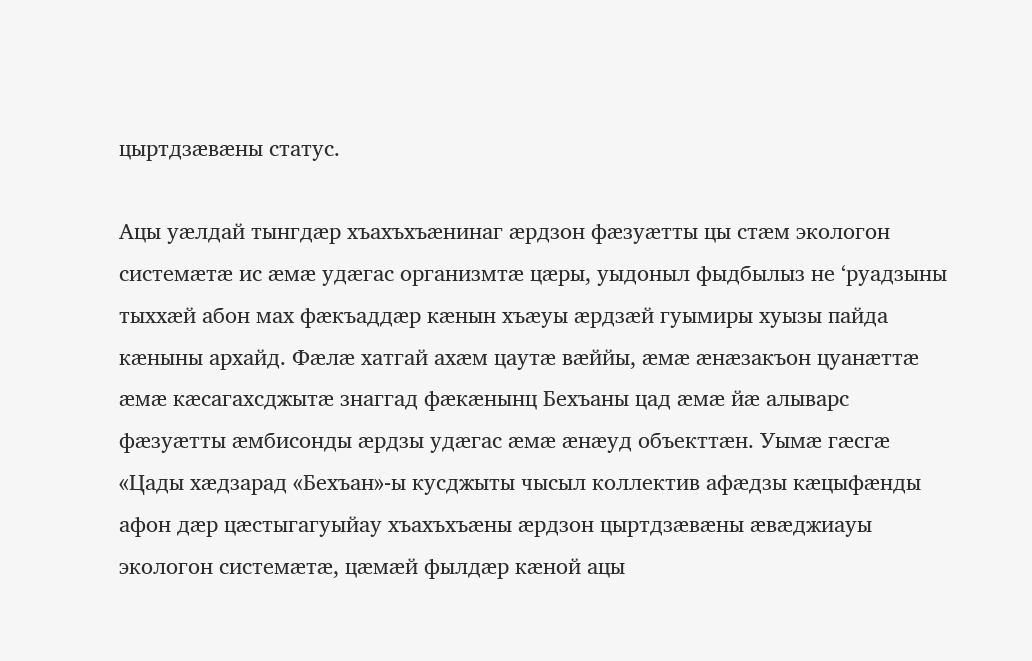цыртдзӕвӕны статус.

Ацы уӕлдай тынгдӕр хъахъхъӕнинаг ӕрдзон фӕзуӕтты цы стӕм экологон системӕтӕ ис ӕмӕ удӕгас организмтӕ цӕры, уыдоныл фыдбылыз не ‘руадзыны тыххӕй абон мах фӕкъаддӕр кӕнын хъӕуы ӕрдзӕй гуымиры хуызы пайда кӕныны архайд. Фӕлӕ хатгай ахӕм цаутӕ вӕййы, ӕмӕ ӕнӕзакъон цуанӕттӕ ӕмӕ кӕсагахсджытӕ знаггад фӕкӕнынц Бехъаны цад ӕмӕ йӕ алыварс фӕзуӕтты ӕмбисонды ӕрдзы удӕгас ӕмӕ ӕнӕуд объекттӕн. Уымӕ гӕсгӕ «Цады хӕдзарад «Бехъан»-ы кусджыты чысыл коллектив афӕдзы кӕцыфӕнды афон дӕр цӕстыгагуыйау хъахъхъӕны ӕрдзон цыртдзӕвӕны ӕвӕджиауы экологон системӕтӕ, цӕмӕй фылдӕр кӕной ацы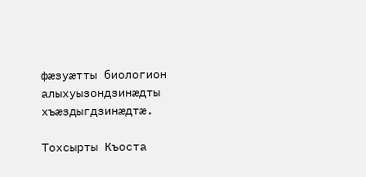фӕзуӕтты биологион алыхуызондзинӕдты хъӕздыгдзинӕдтӕ.

Тохсырты Къоста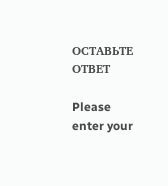ОСТАВЬТЕ ОТВЕТ

Please enter your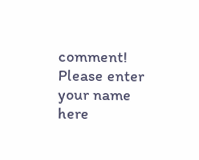comment!
Please enter your name here